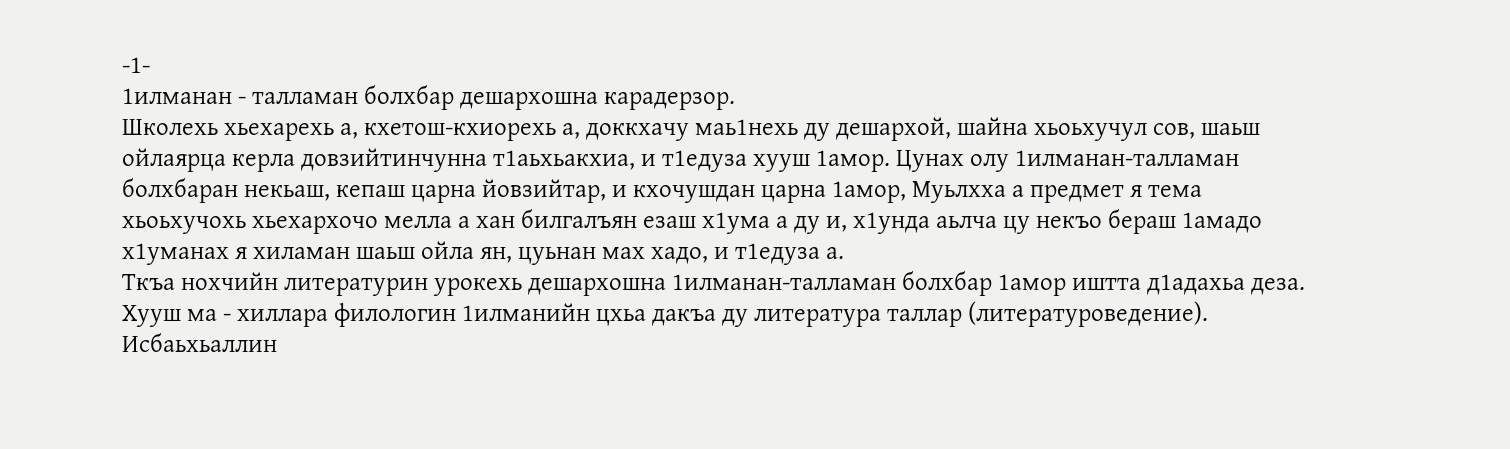-1-
1илманан - талламан болхбар дешархошна карадерзор.
Школехь хьехарехь а, кхетош-кхиорехь а, доккхачу маь1нехь ду дешархой, шайна хьоьхучул сов, шаьш ойлаярца керла довзийтинчунна т1аьхьакхиа, и т1едуза хууш 1амор. Цунах олу 1илманан-талламан болхбаран некьаш, кепаш царна йовзийтар, и кхочушдан царна 1амор, Муьлхха а предмет я тема хьоьхучохь хьехархочо мелла а хан билгалъян езаш х1ума а ду и, х1унда аьлча цу некъо бераш 1амадо х1уманах я хиламан шаьш ойла ян, цуьнан мах хадо, и т1едуза а.
Ткъа нохчийн литературин урокехь дешархошна 1илманан-талламан болхбар 1амор иштта д1адахьа деза. Хууш ма - хиллара филологин 1илманийн цхьа дакъа ду литература таллар (литературоведение). Исбаьхьаллин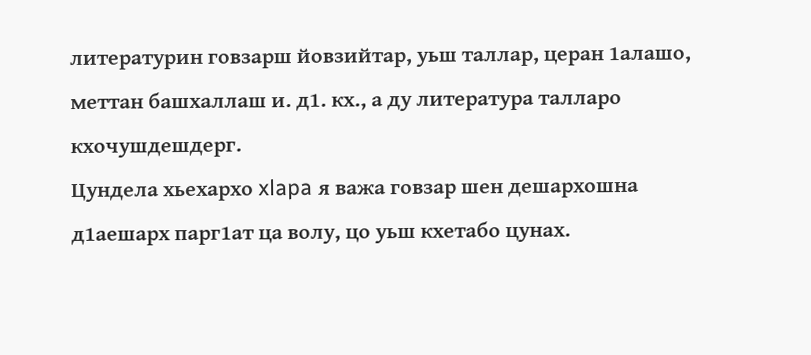литературин говзарш йовзийтар, уьш таллар, церан 1алашо, меттан башхаллаш и. д1. кх., а ду литература талларо кхочушдешдерг.
Цундела хьехархо xlapa я важа говзар шен дешархошна д1аешарх парг1ат ца волу, цо уьш кхетабо цунах.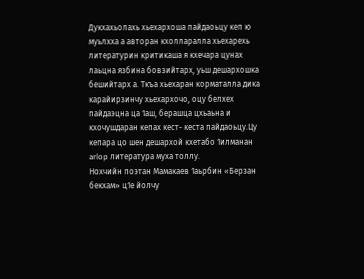Дукхахьолахь хьехархоша пайдаоьцу кеп ю муьлхха а авторан кхолларалла хьехарехь литературин критикаша я кхечара цунах лаьцна язбина бовзийтарх, уьш дешархошка бешийтарх а. Ткъа хьехаран корматалла дика карайирзинчу хьехархочо, оцу белхех пайдаэцна ца 1аш, берашца цхьаьна и кхочушдаран кепах кест- кеста пайдаоьцу.Цу кепара цо шен дешархой кхетабо 1илманан arlop литература муха толлу.
Нохчийн поэтан Мамакаев 1аьрбин «Берзан бекхам» ц1е йолчу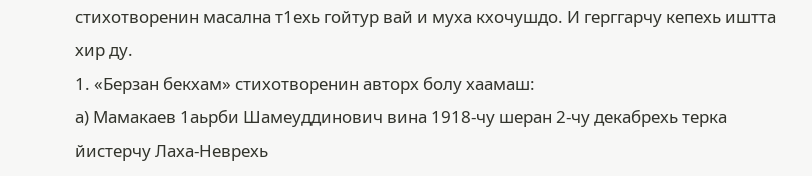стихотворенин масална т1ехь гойтур вай и муха кхочушдо. И герггарчу кепехь иштта хир ду.
1. «Берзан бекхам» стихотворенин авторх болу хаамаш:
а) Мамакаев 1аьрби Шамеуддинович вина 1918-чу шеран 2-чу декабрехь терка йистерчу Лаха-Неврехь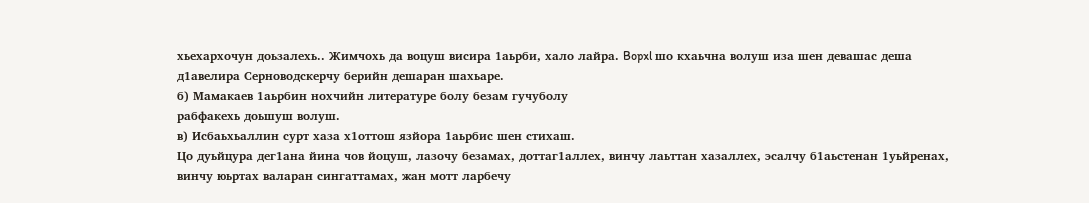хьехархочун доьзалехь.. Жимчохь да воцуш висира 1аьрби, хало лайра. Bopxl шо кхаьчна волуш иза шен девашас деша д1авелира Серноводскерчу берийн дешаран шахьаре.
б) Мамакаев 1аьрбин нохчийн литературе болу безам гучуболу
рабфакехь доьшуш волуш.
в) Исбаьхьаллин сурт хаза х1оттош язйора 1аьрбис шен стихаш.
Цо дуьйцура дег1ана йина чов йоцуш, лазочу безамах, доттаг1аллех, винчу лаьттан хазаллех, эсалчу б1аьстенан 1уьйренах, винчу юьртах валаран сингаттамах, жан мотт ларбечу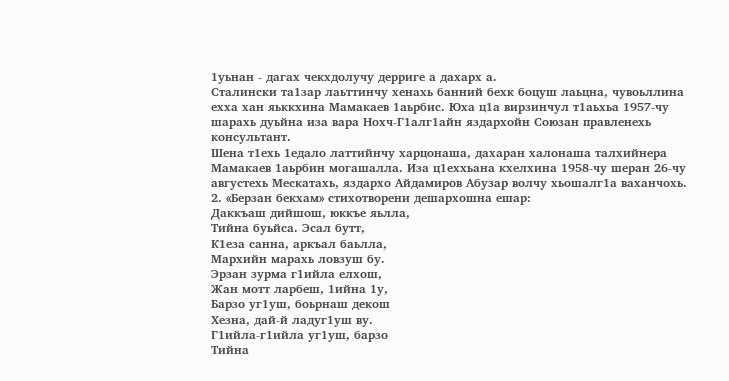1уьнан - дагах чекхдолучу дерриге а дахарх а.
Сталински та1зар лаьттинчу хенахь банний бехк боцуш лаьцна, чувоьллина ехха хан яьккхина Мамакаев 1аьрбис. Юха ц1а вирзинчул т1аьхьа 1957-чу шарахь дуьйна иза вара Нохч-Г1алг1айн яздархойн Союзан правленехь консультант.
Шена т1ехь 1едало латтийнчу харцонаша, дахаран халонаша талхийнера Мамакаев 1аьрбин могашалла. Иза ц1еххьана кхелхина 1958-чу шеран 26-чу августехь Мескатахь, яздархо Айдамиров Абузар волчу хьошалг1а ваханчохь.
2. «Берзан бекхам» стихотворени дешархошна ешар:
Даккъаш дийшош, юккъе яьлла,
Тийна буьйса. Эсал бутт,
К1еза санна, аркъал баьлла,
Мархийн марахь ловзуш бу.
Эрзан зурма г1ийла елхош,
Жан мотт ларбеш, 1ийна 1у,
Барзо уг1уш, боьрнаш декош
Хезна, дай-й ладуг1уш ву.
Г1ийла-г1ийла уг1уш, барзо
Тийна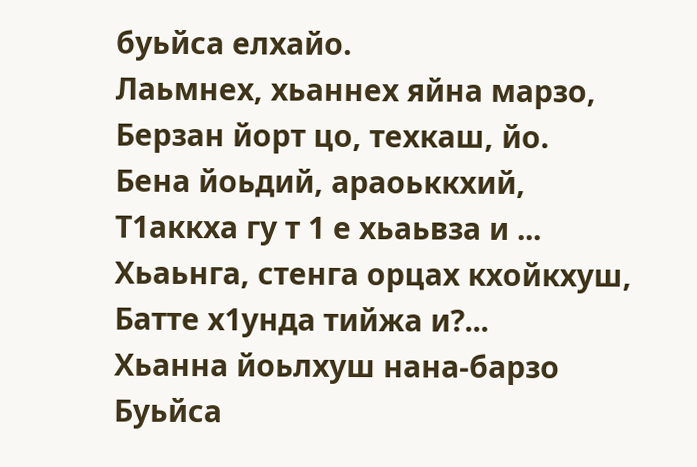буьйса елхайо.
Лаьмнех, хьаннех яйна марзо,
Берзан йорт цо, техкаш, йо.
Бена йоьдий, араоьккхий,
Т1аккха гу т 1 е хьаьвза и ...
Хьаьнга, стенга орцах кхойкхуш,
Батте х1унда тийжа и?...
Хьанна йоьлхуш нана-барзо
Буьйса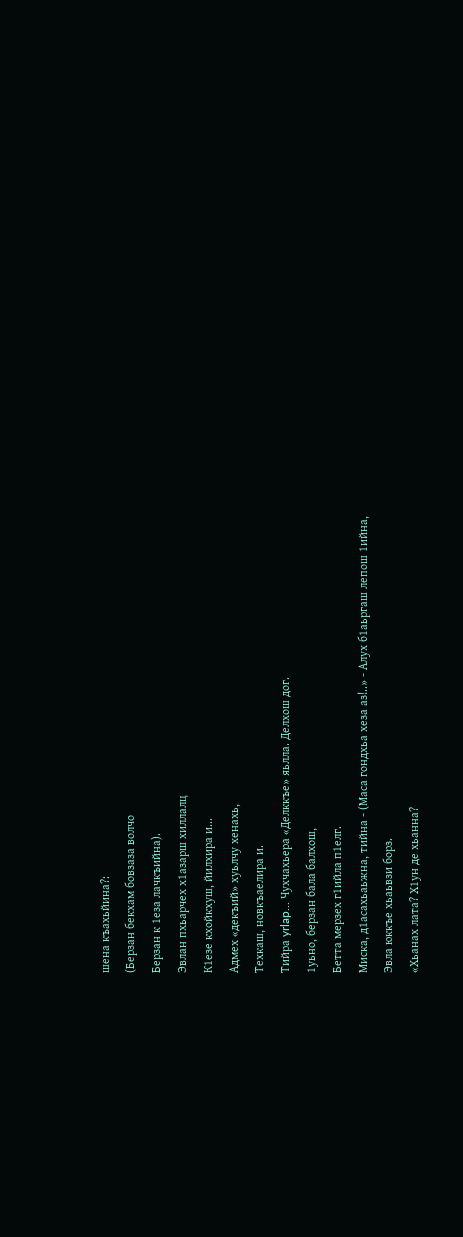шена къахьйина?:
(Берзан бекхам бовзаза волчо
Берзан к 1еза лачкъийна).
Эвлан пхьарчех х1азарш хиллалц
К1езе кхойкхуш, йилхира и...
Адмех «декъий» хуьлчу хенахь,
Техкаш, новкъаелира и.
Тийра yrlap... Чухчахьера «Делккъе» яьлла. Делхош дог.
1уьно, берзан бала балхош,
Бетта мерзех г1ийла п1елг.
Миска, д1асахьаьжна, тийна - (Маса гондхьа хеза аз!..» - Алух б1аьргаш лепош 1ийна,
Эвла юккъе хьаьвзи борз.
«Хьанах лата? Х1ун де хьанна?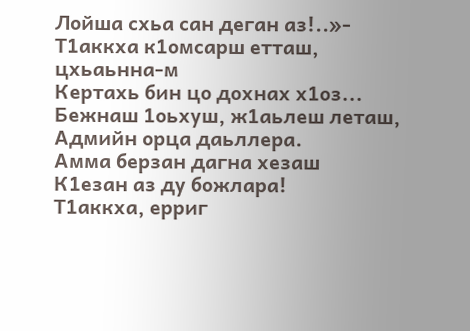Лойша схьа сан деган аз!..»-
Т1аккха к1омсарш етташ, цхьаьнна-м
Кертахь бин цо дохнах х1оз...
Бежнаш 1оьхуш, ж1аьлеш леташ,
Адмийн орца даьллера.
Амма берзан дагна хезаш
К1езан аз ду божлара!
Т1аккха, ерриг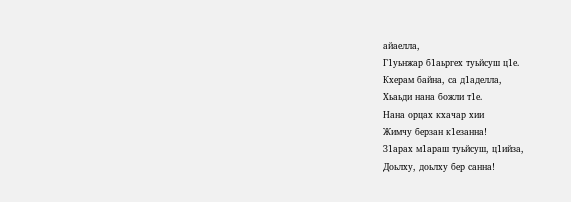айаелла,
Г1уьнжар б1аьргех туьйсуш ц1е.
Кхерам байна, са д1аделла,
Хьаьди нана божли т1е.
Нана орцах кхачар хии
Жимчу берзан к1езанна!
З1арах м1араш туьйсуш, ц1ийза,
Доьлху, доьлху бер санна!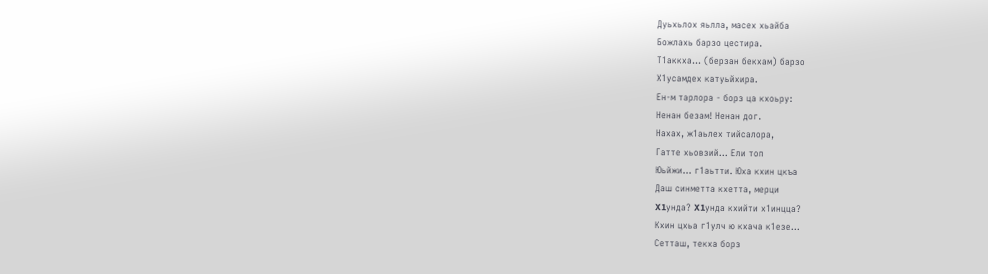Дуьхьлох яьлла, масех хьайба
Божлахь барзо цестира.
Т1аккха... (берзан бекхам) барзо
Х1усамдех катуьйхира.
Ен-м тарлора - борз ца кхоьру:
Ненан безам! Ненан дог.
Нахах, ж1аьлех тийсалора,
Гатте хьовзий... Ели топ
Юьйжи... г1аьтти. Юха кхин цкъа
Даш синметта кхетта, мерци
X1унда? X1унда кхийти х1инцца?
Кхин цхьа г1улч ю кхача к1езе...
Сетташ, текха борз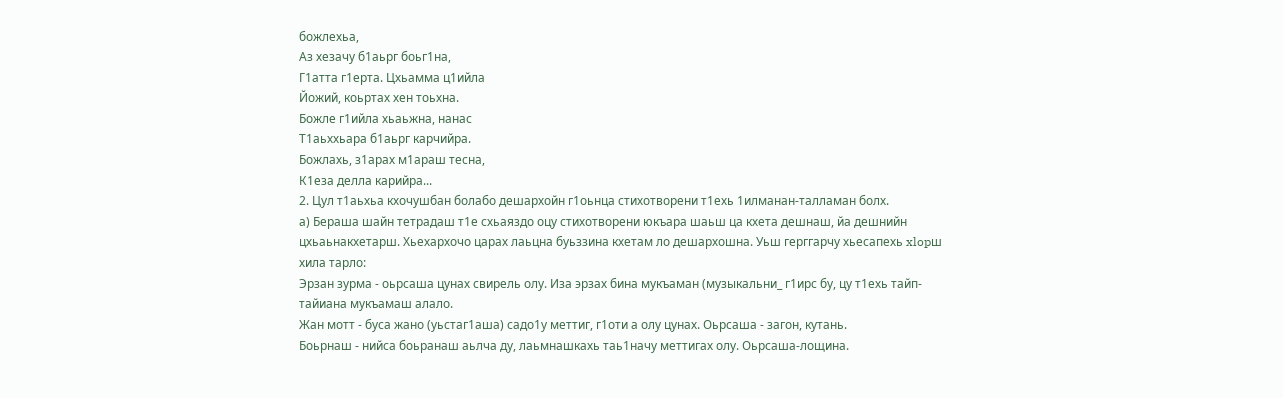божлехьа,
Аз хезачу б1аьрг боьг1на,
Г1атта г1ерта. Цхьамма ц1ийла
Йожий, коьртах хен тоьхна.
Божле г1ийла хьаьжна, нанас
Т1аьххьара б1аьрг карчийра.
Божлахь, з1арах м1араш тесна,
К1еза делла карийра...
2. Цул т1аьхьа кхочушбан болабо дешархойн г1оьнца стихотворени т1ехь 1илманан-талламан болх.
а) Бераша шайн тетрадаш т1е схьаяздо оцу стихотворени юкъара шаьш ца кхета дешнаш, йа дешнийн цхьаьнакхетарш. Хьехархочо царах лаьцна буьззина кхетам ло дешархошна. Уьш герггарчу хьесапехь xlopш хила тарло:
Эрзан зурма - оьрсаша цунах свирель олу. Иза эрзах бина мукъаман (музыкальни_ г1ирс бу, цу т1ехь тайп-тайиана мукъамаш алало.
Жан мотт - буса жано (уьстаг1аша) садо1у меттиг, г1оти а олу цунах. Оьрсаша - загон, кутань.
Боьрнаш - нийса боьранаш аьлча ду, лаьмнашкахь таь1начу меттигах олу. Оьрсаша-лощина.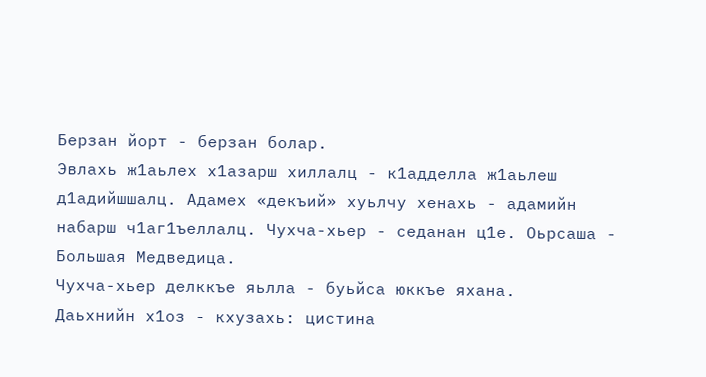Берзан йорт - берзан болар.
Эвлахь ж1аьлех х1азарш хиллалц - к1адделла ж1аьлеш д1адийшшалц. Адамех «декъий» хуьлчу хенахь - адамийн набарш ч1аг1ъеллалц. Чухча-хьер - седанан ц1е. Оьрсаша - Большая Медведица.
Чухча-хьер делккъе яьлла - буьйса юккъе яхана.
Даьхнийн х1оз - кхузахь: цистина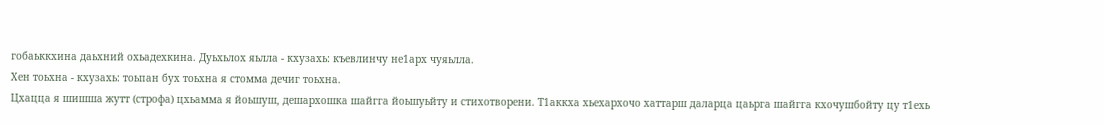гобаьккхина даьхний охьадехкина. Дуьхьлох яьлла - кхузахь: къевлинчу не1арх чуяьлла.
Хен тоьхна - кхузахь: тоьпан бух тоьхна я стомма дечиг тоьхна.
Цхацца я шишша жутт (строфа) цхьамма я йоьшуш, дешархошка шайгга йоьшуьйту и стихотворени. Т1аккха хьехархочо хаттарш даларца цаьрга шайгга кхочушбойту цу т1ехь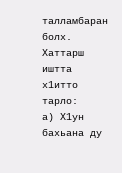талламбаран болх. Хаттарш иштта х1итто тарло:
а) Х1ун бахьана ду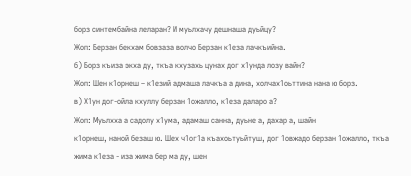борз синтембайна леларан? И муьлхачу дешнаша дуьйцу?
Жоп: Берзан бекхам бовзаза волчо Берзан к1еза лачкъийна.
б) Борз къиза экха ду, ткъа кхузахь цунах дог х1унда лозу вайн?
Жоп: Шен к1орнеш – к1езий адмаша лачкъа а дина, холчах1оьттина нана ю борз.
в) Х1ун дог-ойла кхуллу берзан 1ожалло, к1еза даларо а?
Жоп: Муьлхха а садолу х1ума, адамаш санна, дуьне а, дахар а, шайн
к1орнеш, наной безаш ю. Шех ч1ог1а къахоьтуьйтуш, дог 1овжадо берзан 1ожалло, ткъа жима к1еза - иза жима бер ма ду, шен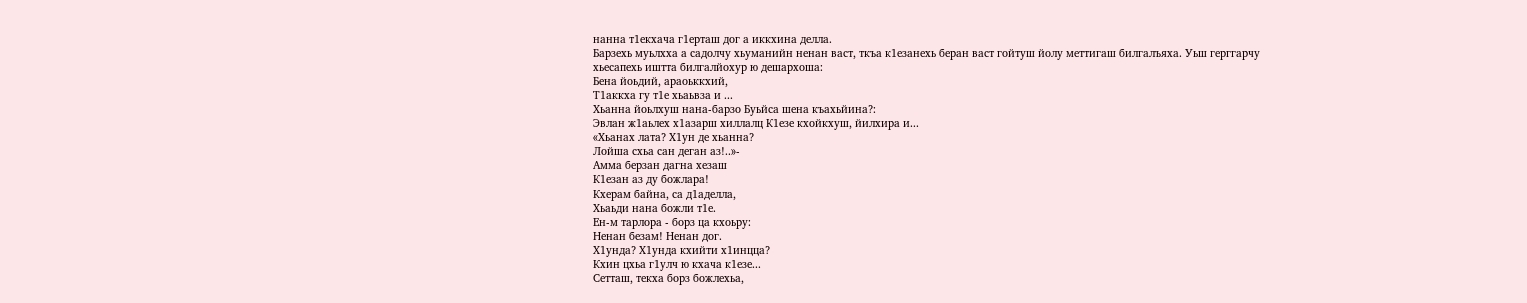нанна т1екхача г1ерташ дог а иккхина делла.
Барзехь муьлхха а садолчу хьуманийн ненан васт, ткъа к1езанехь беран васт гойтуш йолу меттигаш билгалъяха. Уьш герггарчу хьесапехь иштта билгалйохур ю дешархоша:
Бена йоьдий, араоьккхий,
Т1аккха гу т1е хьаьвза и ...
Хьанна йоьлхуш нана-барзо Буьйса шена къахьйина?:
Эвлан ж1аьлех х1азарш хиллалц К1езе кхойкхуш, йилхира и...
«Хьанах лата? Х1ун де хьанна?
Лойша схьа сан деган аз!..»-
Амма берзан дагна хезаш
К1езан аз ду божлара!
Кхерам байна, са д1аделла,
Хьаьди нана божли т1е.
Ен-м тарлора - борз ца кхоьру:
Ненан безам! Ненан дог.
Х1унда? Х1унда кхийти х1инцца?
Кхин цхьа г1улч ю кхача к1езе...
Сетташ, текха борз божлехьа,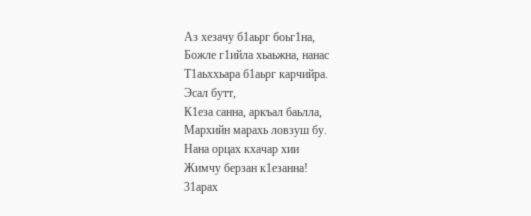Аз хезачу б1аьрг боьг1на,
Божле г1ийла хьаьжна, нанас
Т1аьххьара б1аьрг карчийра.
Эсал бутт,
К1еза санна, аркъал баьлла,
Мархийн марахь ловзуш бу.
Нана орцах кхачар хии
Жимчу берзан к1езанна!
31арах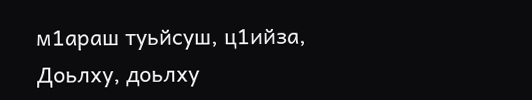м1араш туьйсуш, ц1ийза,
Доьлху, доьлху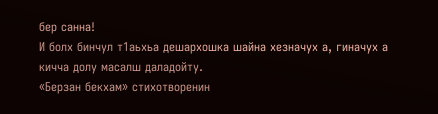бер санна!
И болх бинчул т1аьхьа дешархошка шайна хезначух а, гиначух а кичча долу масалш даладойту.
«Берзан бекхам» стихотворенин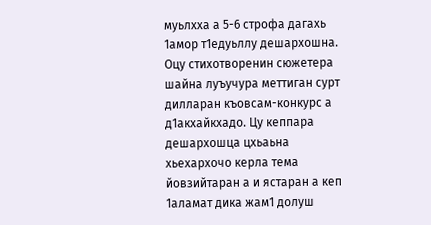муьлхха а 5-6 строфа дагахь 1амор т1едуьллу дешархошна. Оцу стихотворенин сюжетера шайна луъучура меттиган сурт дилларан къовсам-конкурс а д1акхайкхадо. Цу кеппара дешархошца цхьаьна хьехархочо керла тема йовзийтаран а и ястаран а кеп 1аламат дика жам1 долуш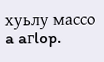хуьлу массо a aгlop.